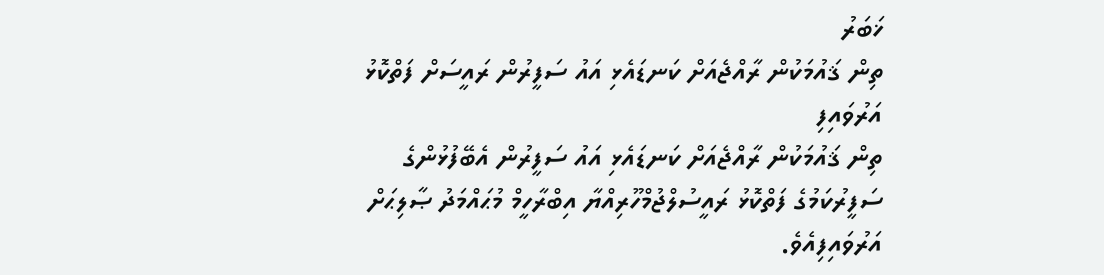ޚަބަރު
ތިން ޤައުމަކުން ރާއްޖެއަށް ކަނޑައެޅި އައު ސަފީރުން ރައީސަށް ފަތްކޮޅު އަރުވައިފި
ތިން ޤައުމަކުން ރާއްޖެއަށް ކަނޑައެޅި އައު ސަފީރުން އެބޭފުޅުންގެ ސަފީރުކަމުގެ ފަތްކޮޅު ރައީސުލްޖުމްހޫރިއްޔާ އިބްރާހީމް މުޙައްމަދު ޞާލިޙަށް އަރުވައިފިއެވެ.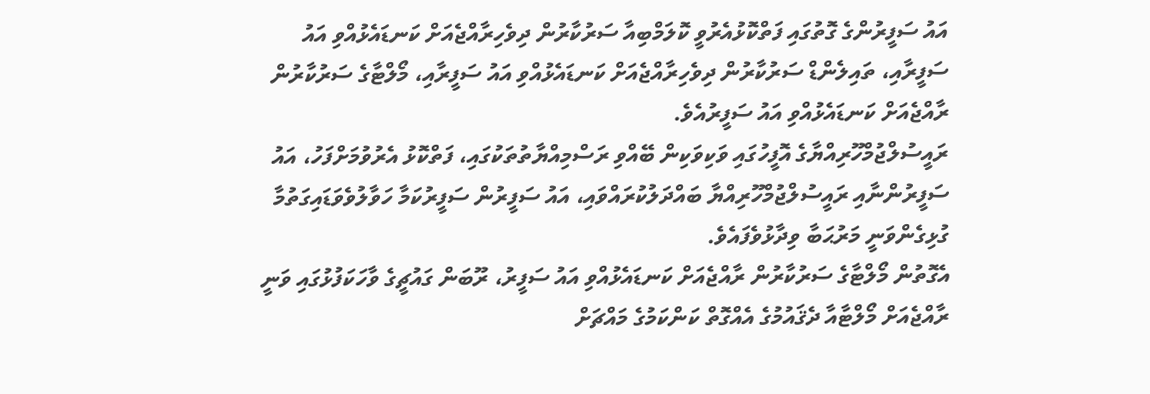އައު ސަފީރުންގެ ގޮތުގައި ފަތްކޮޅުއެރުވީ ކޮލަމްބިއާ ސަރުކާރުން ދިވެހިރާއްޖެއަށް ކަނޑައެޅުއްވި އައު ސަފީރާއި، ތައިލެންޑް ސަރުކާރުން ދިވެހިރާއްޖެއަށް ކަނޑައެޅުއްވި އައު ސަފީރާއި، މޯލްޓާގެ ސަރުކާރުން ރާއްޖެއަށް ކަނޑައެޅުއްވި އައު ސަފީރުއެވެ.
ރައީސުލްޖުމްހޫރިއްޔާގެ އޮފީހުގައި ވަކިވަކިން ބޭއްވި ރަސްމިއްޔާތުތަކުގައި، ފަތްކޮޅު އެރުވުމަށްފަހު، އައު ސަފީރުންނާއި ރައީސުލްޖުމްހޫރިއްޔާ ބައްދަލުކުރައްވައި، އައު ސަފީރުން ސަފީރުކަމާ ހަވާލުވެވަޑައިގަތުމާ ގުޅިގެންވަނީ މަރުޙަބާ ވިދާޅުވެފައެވެ.
އެގޮތުން މޯލްޓާގެ ސަރުކާރުން ރާއްޖެއަށް ކަނޑައެޅުއްވި އައު ސަފީރު، ރޫބަން ގައުޗީގެ ވާހަކަފުޅުގައި ވަނީ ރާއްޖެއަށް މޯލްޓާއާ ދެޤައުމުގެ އެއްގޮތް ކަންކަމުގެ މައްޗަށް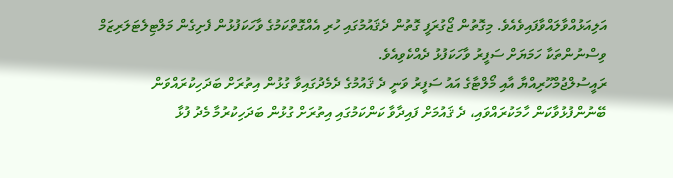އަލިއަޅުއްވާލައްވާފައިވެއެވެ. މިގޮތުން ޖޯގުރަފީ ގޮތުން ދެޤައުމުގައި ހުރި އެއްގޮތްކަމުގެ ވާހަކަފުޅުން ފެށިގެން މަލްޓިލެޓަލަރިޒަމް ވިސްނުންތަކާ ހަމަޔަށް ސަފީރު ވާހަކަފުޅު ދެއްކެވިއެވެ.
ރައީސުލްޖުމްހޫރިއްޔާ އާއި މޯލްޓާގެ އައު ސަފީރު ވަނީ ދެ ޤައުމުގެ ދެމެދުގައިވާ ގުޅުން އިތުރަށް ބަދަހިކުރައްވަން ބޭނުންފުޅުވާކަން ހާމަކުރައްވައި، ދެ ޤައުމަށް ފައިދާވާ ކަންކަމުގައި އިތުރަށް ގުޅުން ބަދަހިކުރުމާ މެދު ފުޅާ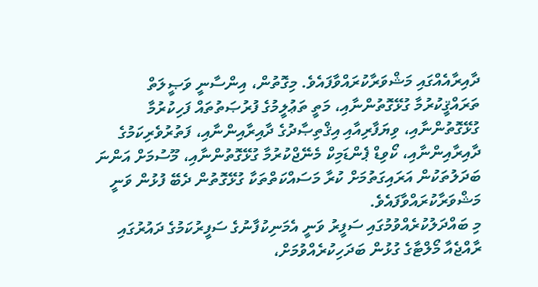ދާއިރާއެއްގައި މަޝްވަރާކުރައްވާފައެވެ. މިގޮތުން، އިންސާނީ ވަޞީލަތް ތަރައްޤީކުރުމާ ގުޅޭގޮތުންނާއި، މަތީ ތަޢުލީމުގެ ފުރުޞަތުތައް ފަހިކުރުމާ ގުޅޭގޮތުންނާއި، ވިޔަފާރިއާއި އިޤްތިޞާދުގެ ދާއިރާއިންނާއި، ފަތުރުވެރިކަމުގެ ދާއިރާއިންނާއި، ކޯވިޑް ޕެންޑަމިކް މެނޭޖްކުރުމާ ގުޅޭގޮތުންނާއި، މޫސުމަށް އަންނަ ބަދަލުތަކުން އަރައިގަތުމަށް ކުރާ މަސައްކަތްތަކާ ގުޅޭގޮތުން ދެބޭ ފުޅުން ވަނީ މަޝްވަރާކުރައްވާފައެވެ.
މި ބައްދަލުކުރެއްވުމުގައި ސަފީރު ވަނީ އެމަނިކުފާނުގެ ސަފީރުކަމުގެ ދައުރުގައި ރާއްޖެއާ މޯލްޓާގެ ގުޅުން ބަދަހިކުރެއްވުމަށް،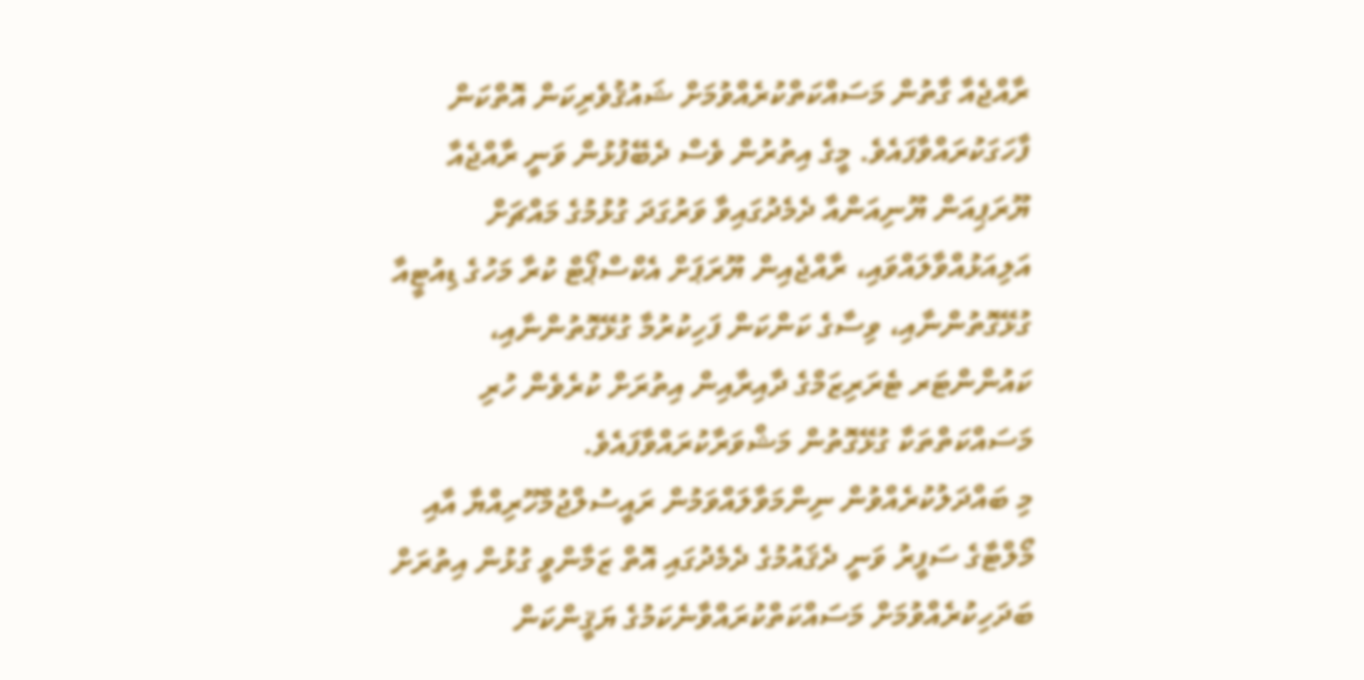ރާއްޖެއާ ގާތުން މަސައްކަތްކުރެއްވުމަށް ޝައުޤުވެރިކަން އޮތްކަން ފާހަގަކުރައްވާފައެވެ. މީގެ އިތުރުން ވެސް ދެބޭފުޅުން ވަނީ ރާއްޖެއާ ޔޫރަޕިއަން ޔޫނިއަންއާ ދެމެދުގައިވާ ވަރުގަދަ ގުޅުމުގެ މައްޗަށް އަލިއަޅުއްވާލައްވައި، ރާއްޖެއިން ޔޫރަޕަށް އެކްސްޕޯޓް ކުރާ މަހުގެ ޑިއުޓީއާ ގުޅޭގޮތުންނާއި، ވިސާގެ ކަންކަން ފަހިކުރުމާ ގުޅޭގޮތުންނާއި، ކައުންންޓަރ ޓެރަރިޒަމްގެ ދާއިރާއިން އިތުރަށް ކުރެވެން ހުރި މަސައްކަތްތަކާ ގުޅޭގޮތުން މަޝްވަރާކުރައްވާފައެވެ.
މި ބައްދަލުކުރެއްވުން ނިންމަވާލައްވަމުން ރައީސުލްޖުމްހޫރިއްޔާ އާއި މޯލްޓާގެ ސަފީރު ވަނީ ދެޤައުމުގެ ދެމެދުގައި އޮތް ޒަމާންވީ ގުޅުން އިތުރަށް ބަދަހިކުރެއްވުމަށް މަސައްކަތްކުރައްވާނެކަމުގެ ޔަޤީންކަން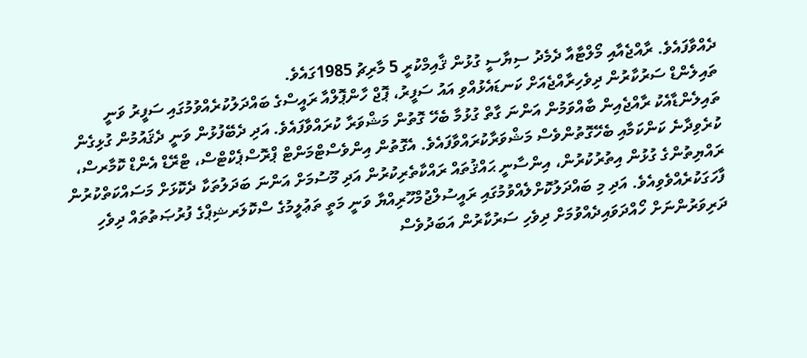ދެއްވާފައެވެ. ރާއްޖެއާއި މޯލްޓާއާ ދެމެދު ސިޔާސީ ގުޅުން ޤާއިމްކުރީ 5 މާރިޗު 1985ގައެވެ.
ތައިލެންޑް ސަރުކާރުން ދިވެހިރާއްޖެއަށް ކަނޑައެޅުއްވި އައު ސަފީރު، ޕޮޖް ހާންޕޮލްއާ ރައީސްގެ ބައްދަލުކުރެއްވުމުގައި ސަފީރު ވަނީ ތައިލެންޑާއެކު ރާއްޖެއިން ބާއްވަމުން އަންނަ ގާތް ގުޅުމާ ބެހޭ ގޮތުން މަޝްވަރާ ކުރައްވާފައެވެ. އަދި ދެބޭފުޅުން ވަނީ ދެޤައުމުން ގުޅިގެން ކުރެވިދާނެ ކަންކަމާއި ބެހޭގޮތުންވެސް މަޝްވަރާކުރައްވާފައެވެ. އެގޮތުން އިންވެސްޓްމަންޓް ޕްރޮސްޕެކްޓްސް، ޓްރޭޑް އެންޑް ކޮމާރސް، ރައްޔިތުންގެ ގުޅުން އިތުރުކުރުން، އިންސާނީ ޙައްޤުތައް ރައްކާތެރިކުރުން އަދި މޫސުމަށް އަންނަ ބަދަލުތަކާ ދެކޮޅަށް މަސައްކަތްކުރުން ފާހަގަކުރެއްވެވިއެވެ. އަދި މި ބައްދަލުކޮށްލެއްވުމުގައި ރައީސުލްޖުމްހޫރިއްޔާ ވަނީ މަތީ ތަޢުލީމުގެ ސްކޮލަރޝިޕްގެ ފުރުޞަތުތައް ދިވެހި ދަރިވަރުންނަށް ހޯއްދަވައިދެއްވުމަށް ދިވެހި ސަރުކާރުން އަބަދުވެސް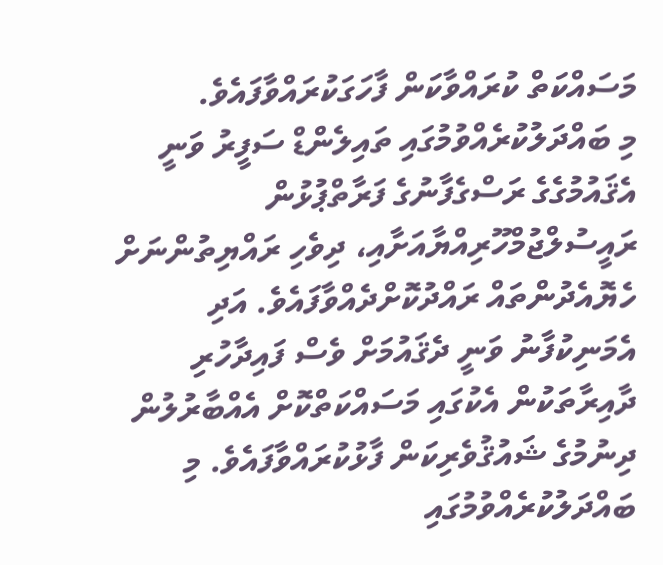މަސައްކަތް ކުރައްވާކަން ފާހަގަކުރައްވާފައެވެ.
މި ބައްދަލުކުރެއްވުމުގައި ތައިލެންޑް ސަފީރު ވަނީ އެޤައުމުގެގެ ރަސްގެފާނުގެ ފަރާތްޕުޅުން ރައީސުލްޖުމްހޫރިއްޔާއަށާއި، ދިވެހި ރައްޔިތުންނަށް ހެޔޮއެދުންތައް ރައްދުކޮށްދެއްވާފައެވެ. އަދި އެމަނިކުފާނު ވަނީ ދެޤައުމަށް ވެސް ފައިދާހުރި ދާއިރާތަކުން އެކުގައި މަސައްކަތްކޮށް އެއްބާރުލުން ދިނުމުގެ ޝައުޤުވެރިކަން ފާޅުކުރައްވާފައެވެ. މި ބައްދަލުކުރެއްވުމުގައި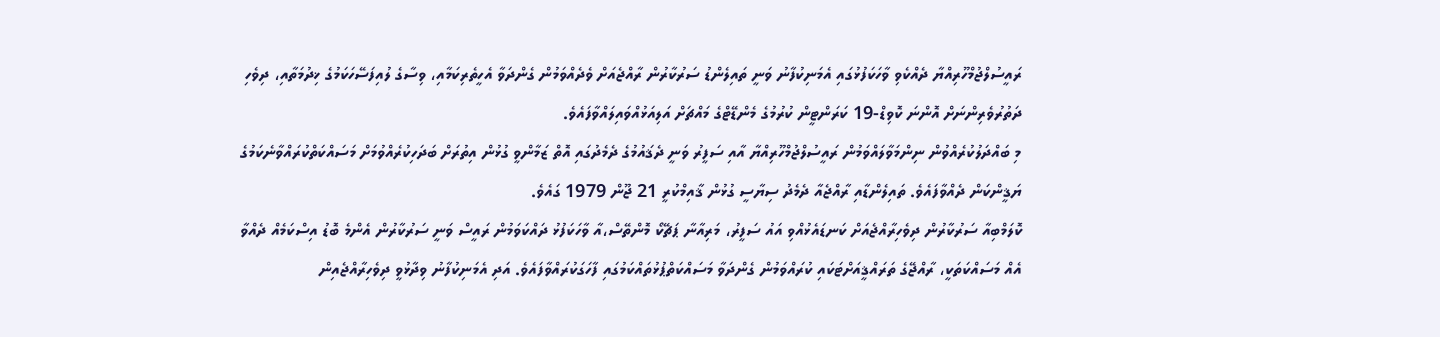ރައީސުލްޖުމްހޫރިއްޔާ ދެއްކެވި ވާހަކަފުޅުގައި އެމަނިކުފާނު ވަނީ ތައިލެންޑު ސަރުކާރުން ރާއްޖެއަށް ވެދެއްވަމުން ގެންދަވާ އެހީތެރިކަމާއި، ވިސާގެ ލުއިފަސޭހަކަމުގެ ޚިދުމަތާއި، ދިވެހި ދަތުރުވެރިންނަށް އޮންނަ ކޮވިޑް-19 ކަރަންޓީން ކުރުމުގެ މެންޑޭޓްގެ މައްޗަށް އަލިއަޅުއްވައިލައްވާފައެވެ.
މި ބައްދަލުކުރެއްވުން ނިންމަވާލައްވަމުން ރައީސުލްޖުމްހޫރިއްޔާ އާއި ސަފީރު ވަނީ ދެޤައުމުގެ ދެމެދުގައި އޮތް ޒަމާންވީ ގުޅުން އިތުރަށް ބަދަހިކުރެއްވުމަށް މަސައްކަތްކުރައްވާނެކަމުގެ ޔަޤީންކަން ދެއްވާފައެވެ. ތައިލެންޑާއި ރާއްޖެއާ ދެމެދު ސިޔާސީ ގުޅުން ޤާއިމްކުރީ 21 ޖޫން 1979 ގައެވެ.
ކޮލަމްބިއާ ސަރުކާރުން ދިވެހިރާއްޖެއަށް ކަނޑައެޅުއްވި އައު ސަފީރު، މަރިއާނާ ޕަޗޭކޯ މޮންތޭސް،އާ ވާހަކަފުޅު ދައްކަވަމުން ރައީސް ވަނީ ސަރުކާރުން އެންމެ ބޮޑު އިސްކަމެއް ދެއްވާ އެއް މަސައްކަތަކީ، ރާއްޖޭގެ ތަރައްޤީއަށްޓަކައި ކުރައްވަމުން ގެންދަވާ މަސައްކަތްޕުޅުތައްކަމުގައި ފާހަގަކުރައްވާފައެވެ. އަދި އެމަނިކުފާނު ވިދާޅުވީ ދިވެހިރާއްޖެއިން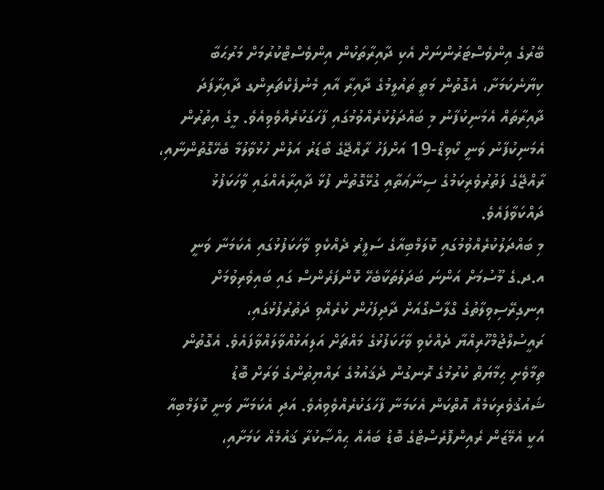ބޭރުގެ އިންވެސްޓަރުންނަށް އެކި ދާއިރާތަކުން އިންވެސްޓްކުރުމަށް މަރުޙަބާ ކިޔާނެކަމަށާ، އެގޮތުން މަތީ ތައުލީމުގެ ދާއިރާ އާއި މެނުފެކްޗަރިންގ ދާއިރާފަދަ ދާއިރާތައް އެމަނިކުފާނު މި ބައްދަލުކުރެއްވުމުގައި ފާހަގަކުރެއްވެވިއެވެ. މީގެ އިތުރުން އެމަނިކުފާނު ވަނީ ކޯވިޑް-19 އަށްފަހު ރާއްޖޭގެ ބޯޑަރު އަލުން ހުޅުވާލުމާ ބެހޭގޮތުންނާއި، ރާއްޖޭގެ ފަތުރުވެރިކަމުގެ ސިނާޢަތާއި ގުޅޭގޮތުން ފުޅާ ދާއިރާއެއްގައި ވާހަކަފުޅު ދައްކަވާފައެވެ.
މި ބައްދަލުކުރެއްވުމުގައި ކޮލަމްބިއާގެ ސަފީރު ދެއްކެވި ވާހަކަފުޅުގައި އެކަމަނާ ވަނީ އ.ދ.ގެ މޫސުމަށް އަންނަ ބަދަލުތަކާބެހޭ ކޮންފަރެންސް ގައި ބައިވެރިވުމަށް އިނގިރޭސިވިލާތުގެ ގްލާސްގޯއަށް ދާދިފަހުން ކުރެއްވި ދަތުރުފުޅުގައި، ރައީސުލްޖުމްހޫރިއްޔާ ދެއްކެވި ވާހަކަފުޅުގެ މައްޗަށް އަލިއަޅުއްވާލައްވާފައެވެ. އެގޮތުން ތިމާވެށި ޙިމާޔަތް ކުރުމުގެ ރޮނގުން ދެޤައުމުގެ ރައްޔިތުންގެ ވަރަށް ބޮޑު ޝައުޤުވެރިކަމެއް އޮތްކަން އެކަމަނާ ފާހަގަކުރެއްވެވިއެވެ. އަދި އެކަމަނާ ވަނީ ކޮލަމްބިއާ އަކީ އެމޭޒަން ރެއިންފޮރެސްޓްގެ ބޮޑު ބައެއް ޙިއްޞާކުރާ ޤައުމެއް ކަމަށާއި،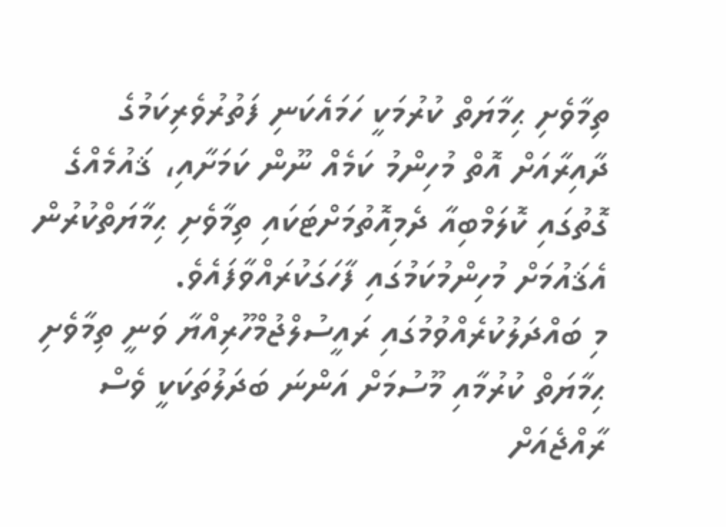ތިމާވެށި ޙިމާޔަތް ކުރުމަކީ ހަމައެކަނި ފަތުރުވެރިކަމުގެ ދާއިރާއަށް އޮތް މުހިންމު ކަމެއް ނޫން ކަމަށާއި، ޤައުމެއްގެ ގޮތުގައި ކޮލަމްބިއާ ދެމިއޮތުމަށްޓަކައި ތިމާވެށި ޙިމާޔަތްކުރުން އެޤައުމަށް މުހިންމުކަމުގައި ފާހަގަކުރައްވާފައެވެ.
މި ބައްދަލުކުރެއްވުމުގައި ރައީސުލްޖުމްހޫރިއްޔާ ވަނީ ތިމާވެށި ޙިމާޔަތް ކުރުމާއި މޫސުމަށް އަންނަ ބަދަލުތަކަކީ ވެސް ރާއްޖެއަށް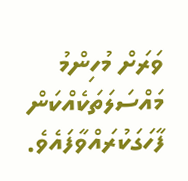ވަރަށް މުހިންމު މައްސަލަތަކެއްކަން ފާހަގަކުރައްވާފައެވެ.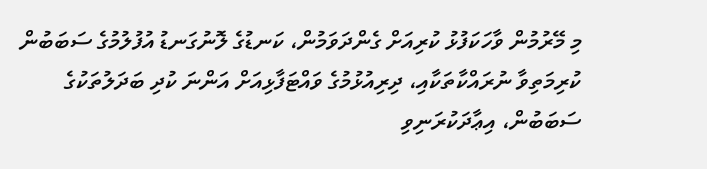މި މޭރުމުން ވާހަކަފުޅު ކުރިއަށް ގެންދަވަމުން، ކަނޑުގެ ލޮނުގަނޑު އުފުލުމުގެ ސަބަބުން ކުރިމަތިވާ ނުރައްކާތަކާއި، ދިރިއުޅުމުގެ ވައްޓަފާޅިއަށް އަންނަ ކުދި ބަދަލުތަކުގެ ސަބަބުން، އިޢާދަކުރަނިވި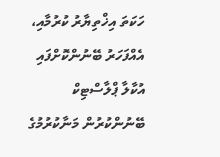ހަކަތަ އިޚްތިޔާރު ކުރުމާއި، އެއްފަހަރު ބޭނުންކޮށްފައި އުކާލާ ޕްލާސްޓިކް ބޭނުންކުރުން މަނާކުރުމުގެ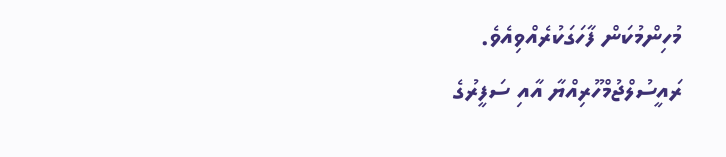މުހިންމުކަން ފާހަގަކުރެއްވިއެވެ.
ރައީސުލްޖުމްހޫރިއްޔާ އާއި ސަފީރުގެ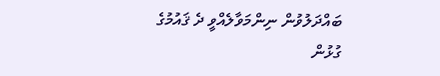ބައްދަލުވުން ނިންމަވާލެއްވީ ދެ ޤައުމުގެ ގުޅުން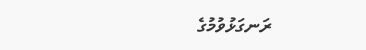ރަނގަޅުވުމުގެ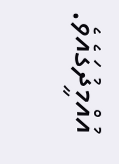އުއްމީދުގައެވެ.